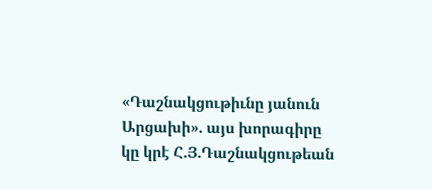«Դաշնակցութիւնը յանուն Արցախի». այս խորագիրը կը կրէ Հ.Յ.Դաշնակցութեան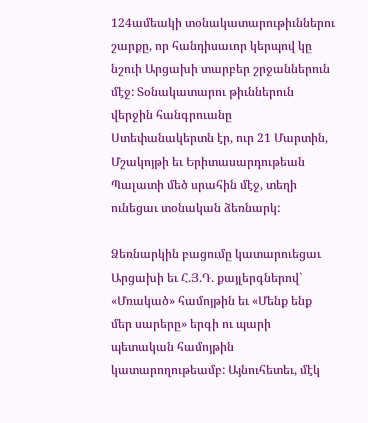124ամեակի տօնակատարութիւններու շարքը, որ հանդիսաւոր կերպով կը նշուի Արցախի տարբեր շրջաններուն մէջ: Տօնակատարու թիւններուն վերջին հանգրուանը Ստեփանակերտն էր, ուր 21 Մարտին, Մշակոյթի եւ Երիտասարդութեան Պալատի մեծ սրահին մէջ, տեղի ունեցաւ տօնական ձեռնարկ:

Ձեռնարկին բացումը կատարուեցաւ Արցախի եւ Հ.Յ.Դ. քայլերգներով` «Մռակած» համոյթին եւ «Մենք ենք մեր սարերը» երգի ու պարի պետական համոյթին կատարողութեամբ: Այնուհետեւ, մէկ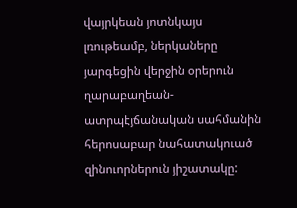վայրկեան յոտնկայս լռութեամբ, ներկաները յարգեցին վերջին օրերուն ղարաբաղեան-ատրպէյճանական սահմանին հերոսաբար նահատակուած զինուորներուն յիշատակը: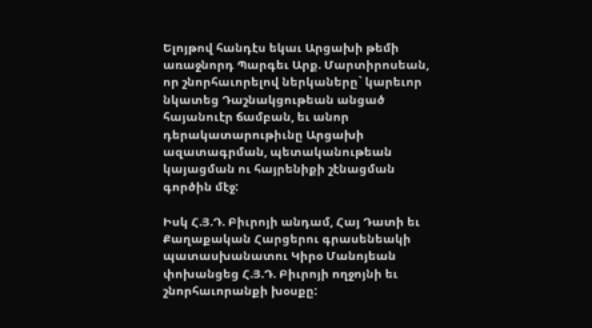Ելոյթով հանդէս եկաւ Արցախի թեմի առաջնորդ Պարգեւ Արք. Մարտիրոսեան, որ շնորհաւորելով ներկաները` կարեւոր նկատեց Դաշնակցութեան անցած հայանուէր ճամբան, եւ անոր դերակատարութիւնը Արցախի ազատագրման, պետականութեան կայացման ու հայրենիքի շէնացման գործին մէջ:

Իսկ Հ.Յ.Դ. Բիւրոյի անդամ, Հայ Դատի եւ Քաղաքական Հարցերու գրասենեակի պատասխանատու Կիրօ Մանոյեան փոխանցեց Հ.Յ.Դ. Բիւրոյի ողջոյնի եւ շնորհաւորանքի խօսքը: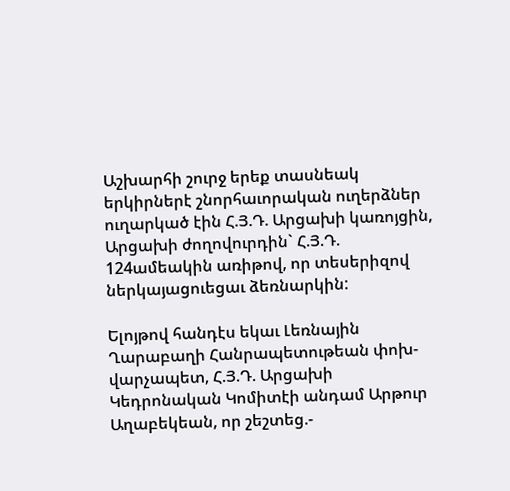Աշխարհի շուրջ երեք տասնեակ երկիրներէ շնորհաւորական ուղերձներ ուղարկած էին Հ.Յ.Դ. Արցախի կառոյցին, Արցախի ժողովուրդին` Հ.Յ.Դ. 124ամեակին առիթով, որ տեսերիզով ներկայացուեցաւ ձեռնարկին:

Ելոյթով հանդէս եկաւ Լեռնային Ղարաբաղի Հանրապետութեան փոխ-վարչապետ, Հ.Յ.Դ. Արցախի Կեդրոնական Կոմիտէի անդամ Արթուր Աղաբեկեան, որ շեշտեց.-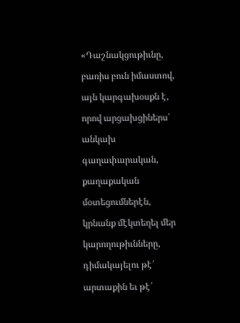«Դաշնակցութիւնը, բառիս բուն իմաստով, այն կարգախօսքն է, որով արցախցիներս` անկախ գաղափարական, քաղաքական մօտեցումներէն, կրնանք մէկտեղել մեր կարողութիւնները, դիմակայելու թէ՛ արտաքին եւ թէ՛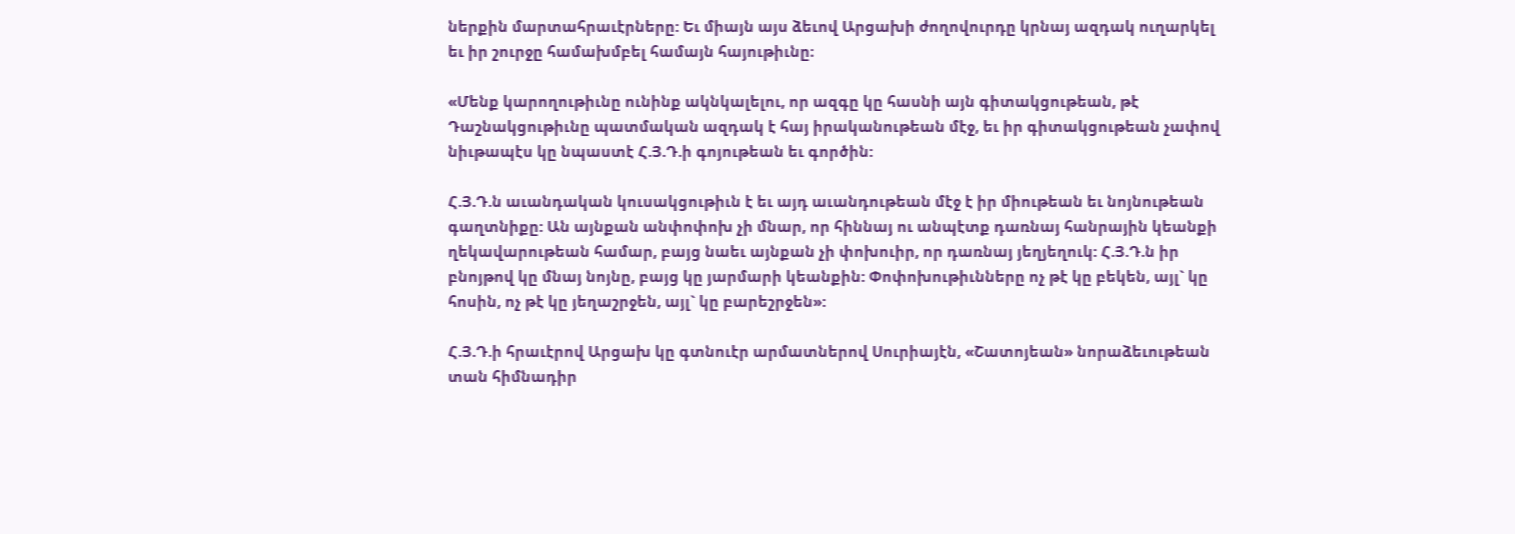ներքին մարտահրաւէրները: Եւ միայն այս ձեւով Արցախի ժողովուրդը կրնայ ազդակ ուղարկել եւ իր շուրջը համախմբել համայն հայութիւնը։

«Մենք կարողութիւնը ունինք ակնկալելու, որ ազգը կը հասնի այն գիտակցութեան, թէ Դաշնակցութիւնը պատմական ազդակ է հայ իրականութեան մէջ, եւ իր գիտակցութեան չափով նիւթապէս կը նպաստէ Հ.Յ.Դ.ի գոյութեան եւ գործին:

Հ.Յ.Դ.ն աւանդական կուսակցութիւն է եւ այդ աւանդութեան մէջ է իր միութեան եւ նոյնութեան գաղտնիքը: Ան այնքան անփոփոխ չի մնար, որ հիննայ ու անպէտք դառնայ հանրային կեանքի ղեկավարութեան համար, բայց նաեւ այնքան չի փոխուիր, որ դառնայ յեղյեղուկ: Հ.Յ.Դ.ն իր բնոյթով կը մնայ նոյնը, բայց կը յարմարի կեանքին: Փոփոխութիւնները ոչ թէ կը բեկեն, այլ` կը հոսին, ոչ թէ կը յեղաշրջեն, այլ` կը բարեշրջեն»:

Հ.Յ.Դ.ի հրաւէրով Արցախ կը գտնուէր արմատներով Սուրիայէն, «Շատոյեան» նորաձեւութեան տան հիմնադիր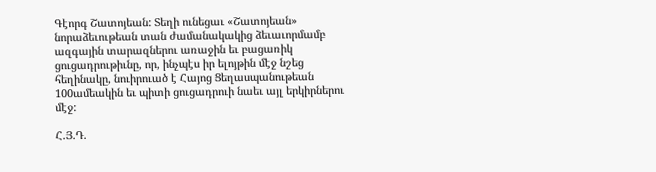Գէորգ Շատոյեան: Տեղի ունեցաւ «Շատոյեան» նորաձեւութեան տան ժամանակակից ձեւաւորմամբ ազգային տարազներու առաջին եւ բացառիկ ցուցադրութիւնը, որ, ինչպէս իր ելոյթին մէջ նշեց հեղինակը, նուիրուած է Հայոց Ցեղասպանութեան 100ամեակին եւ պիտի ցուցադրուի նաեւ այլ երկիրներու մէջ:

Հ.Յ.Դ.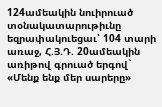124ամեակին նուիրուած տօնակատարութիւնը եզրափակուեցաւ՝ 104 տարի առաջ, Հ.Յ.Դ. 20ամեակին առիթով գրուած երգով` «Մենք ենք մեր սարերը»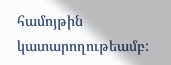համոյթին կատարողութեամբ: